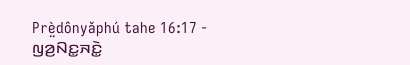Prè̤dônyǎphú tahe 16:17 - ꤜꤤ꤬ꤡꤢ꤭ꤏꤢꤧ꤭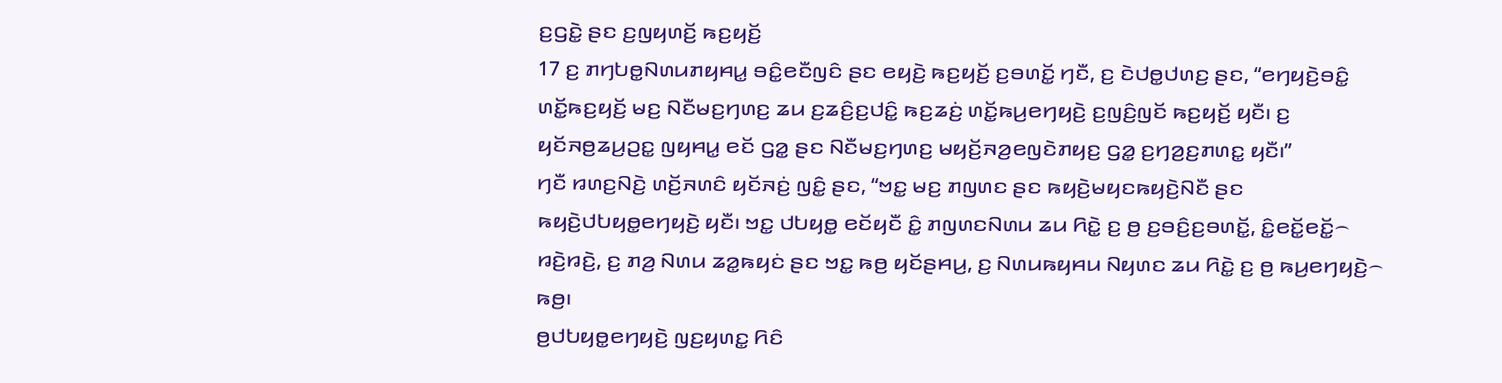ꤢ꤬ꤞꤢꤧ꤭ ꤔꤢ ꤢ꤬ꤜꤟꤛꤢꤩ꤬ ꤒꤢ꤬ꤟꤢꤩ꤬
17 ꤢ꤬ ꤊꤚꤝꤥ꤭ꤡꤛꤣꤊꤟꤌꤣ꤭ ꤋꤢꤨ꤭ꤕꤢꤪꤜꤢꤨ ꤔꤢ ꤕꤟꤢꤧ꤬ ꤒꤢ꤬ꤟꤢꤩ꤬ ꤢ꤬ꤋꤛꤢꤩ꤭ ꤚꤢꤪ, ꤢ꤬ ꤢꤧꤓꤥ꤭ꤓꤛꤢ꤬ ꤔꤢ, “ꤕꤚꤟꤢꤧ꤬ꤋꤢꤨ꤭ ꤛꤢꤩ꤭ꤒꤢ꤬ꤟꤢꤩ꤬ ꤗꤢ꤬ ꤡꤢꤪꤗꤢ꤬ꤚꤛꤢ꤬ ꤘꤣ ꤢ꤬ꤘꤢꤨ꤬ꤢ꤬ꤓꤢꤨ꤭ ꤒꤢ꤬ꤘꤢꤦ꤬ ꤛꤢꤩ꤭ꤒꤣ꤬ꤕꤚꤟꤢꤧ꤬ ꤢ꤬ꤜꤢꤨ꤬ꤜꤢꤩ ꤒꤢ꤬ꤟꤢꤩ꤬ ꤟꤢꤪ꤯ ꤢ꤬ ꤟꤢꤩꤏꤥ꤬ꤘꤣ꤬ꤑꤢ꤭ ꤜꤟꤌꤣ꤭ ꤕꤢꤩ ꤞꤤ꤭ ꤔꤢ ꤡꤢꤪꤗꤢ꤬ꤚꤛꤢ꤬ ꤗꤟꤢꤩ꤬ꤏꤤ꤬ꤕꤜꤢꤧꤊꤟꤢ꤬ ꤞꤤ꤭ ꤢ꤬ꤚꤤ꤬ꤢ꤬ꤊꤛꤢ꤭ ꤟꤢꤪ꤯”
ꤚꤢꤪ ꤙꤛꤢ꤬ꤡꤢꤧ꤬ ꤛꤢꤩ꤬ꤏꤛꤢꤨ ꤟꤢꤩꤏꤢꤦ꤬ ꤜꤢꤨ꤭ ꤔꤢ, “ꤠꤢ꤭ ꤗꤢ꤬ ꤊꤜꤛꤢ ꤔꤢ ꤒꤟꤢꤧ꤬ꤗꤟꤢꤒꤟꤢꤧ꤬ꤡꤢꤪ ꤔꤢ ꤒꤟꤢꤧ꤬ꤓꤝꤟꤥ꤭ꤕꤚꤟꤢꤧ꤬ ꤟꤢꤪ꤯ ꤠꤢ꤭ ꤓꤝꤟꤥ꤭ ꤕꤢꤩꤟꤢꤪ ꤢꤨ꤭ ꤊꤜꤛꤢꤡꤛꤣ ꤘꤣ ꤖꤢꤧ꤭ ꤢ꤬ ꤥ꤬ ꤢ꤬ꤋꤢꤨ꤬ꤢ꤬ꤋꤛꤢꤩ꤭, ꤢꤨ꤭ꤕꤢꤩ꤭ꤕꤢꤩ꤭꤮ ꤙꤢꤧ꤬ꤙꤢꤧ꤬, ꤢ꤬ ꤊꤤ꤬ ꤡꤛꤣ ꤘꤤ꤭ꤒꤟꤢꤦ ꤔꤢ ꤠꤢ꤭ ꤒꤥ꤬ ꤟꤢꤩꤔꤌꤣ꤬, ꤢ꤬ ꤡꤛꤣꤒꤟꤌꤣ ꤡꤟꤛꤢ ꤘꤣ ꤖꤢꤧ꤭ ꤢ꤬ ꤥ꤬ ꤒꤣ꤬ꤕꤚꤟꤢꤧ꤬꤮ ꤒꤥ꤬꤯
ꤥ꤬ꤓꤝꤟꤥ꤭ꤕꤚꤟꤢꤧ꤬ ꤜꤢ꤬ꤟꤛꤢ꤭ ꤖꤢꤨ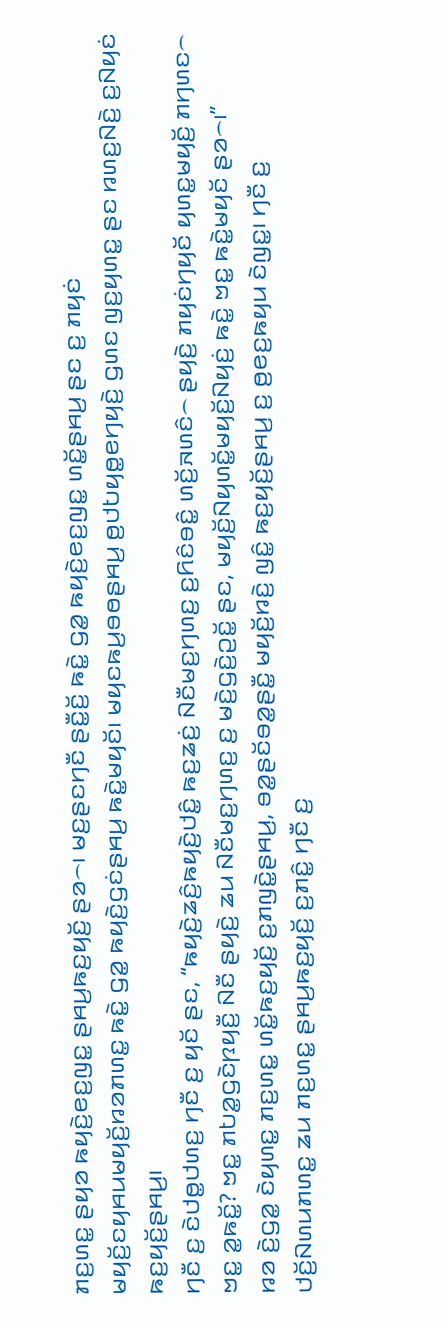ꤊꤢ꤬ꤛꤢ꤭ ꤔꤟꤤ ꤒꤟꤢꤧ꤬ꤕꤢ꤬ꤜꤢ꤭ ꤔꤌꤣ꤬ꤒꤢ꤬ꤟꤢꤩ꤬ ꤔꤤ꤮꤯ ꤗꤢ꤬ꤔꤢꤚꤢꤪ ꤔꤢꤪ꤭ꤢꤩ꤬ ꤒꤢꤧ꤭ ꤞꤤ꤭ ꤒꤟꤢꤧ꤬ꤕꤢ꤬ꤜꤢ꤭ ꤛꤢꤩ꤭ꤔꤌꤣ꤬ ꤔꤢ ꤢ꤬ ꤊꤟꤢꤦ ꤗꤟꤢꤩ꤬ꤢꤟꤌꤣꤗꤟꤢꤩ꤬ꤙꤤꤊꤛꤢ꤭ ꤒꤢꤧ꤭ ꤞꤤ꤭ ꤒꤟꤢꤧ꤬ꤞꤢꤦꤔꤌꤣ꤬ ꤒꤢꤧ꤭ꤗꤟꤢꤩ꤯ ꤗꤟꤢꤒꤣ꤬ꤋꤥꤔꤌꤣ꤬ ꤥ꤬ꤓꤝꤟꤥ꤭ꤕꤚꤟꤢꤧ꤬ ꤞꤛꤢ ꤜꤢ꤬ꤟꤛꤢ꤭ ꤔꤢ ꤙꤛꤢ꤬ꤡꤢꤧ꤬ ꤢ꤬ꤡꤟꤢꤦ ꤒꤢ꤬ꤟꤢꤩ꤬ꤔꤌꤣ꤬꤯
ꤚꤢꤪ ꤢ꤬ ꤢꤧꤓꤥ꤭ꤓꤛꤢ꤬ ꤚꤢꤪ ꤢ꤬ ꤟꤢꤩ ꤔꤢ, “ꤒꤟꤢꤧ꤬ꤘꤢꤨ꤬ꤒꤟꤢꤧ꤬ꤓꤢꤨ꤭ ꤒꤢ꤬ꤘꤢꤦ꤬ ꤡꤢꤪꤗꤢ꤬ꤚꤛꤢ꤬ ꤢ꤬ꤖꤢꤨꤋꤢꤨ꤭ ꤛꤢꤩ꤬ꤏꤛꤢꤨ꤮ ꤔꤟꤢꤧ꤬ ꤊꤟꤢꤦꤚꤟꤢꤩ ꤟꤛꤢ꤭ꤗꤟꤢꤩ꤬ ꤊꤚꤛꤢ꤮ ꤠꤢ꤭ ꤤ꤭ꤒꤢꤩ꤭? ꤠꤢ꤭ ꤊꤝꤤ꤭ꤞꤢꤧꤐꤟꤢꤪ꤬ ꤡꤢꤪ ꤔꤟꤢꤧ꤬ ꤘꤣ ꤡꤢꤪꤗꤢ꤬ꤚꤛꤢ꤬ ꤢ꤬ ꤗꤢꤧ꤬ꤞꤢꤧ꤬ꤑꤢꤩ꤭ ꤔꤢ, ꤗꤟꤢꤩ꤬ꤡꤟꤛꤢꤩ꤭ꤗꤟꤢꤩ꤬ꤡꤟꤢꤦ꤬ ꤒꤢꤧ꤭ ꤠꤢ꤭ ꤒꤢꤧ꤭ꤗꤟꤢꤩ ꤔꤤ꤮꤯”
ꤙꤤ ꤢꤧ꤬ꤞꤤ꤭ ꤢꤧꤟꤛꤢ꤭ ꤊꤢ꤬ꤛꤢ꤭ ꤛꤢꤩ꤭ꤒꤢ꤬ꤟꤢꤩ꤬ ꤢ꤬ꤊꤜꤢꤧ꤭ꤔꤌꤣ꤬, ꤋꤤ꤭ꤔꤢꤩꤋꤤ꤭ꤔꤢꤪ꤭ ꤗꤟꤢꤩ꤬ꤙꤢꤧ꤬ ꤜꤢꤨ꤭ ꤒꤢ꤬ꤟꤢꤩ꤬ꤔꤌꤣ꤬ ꤢ꤬ ꤥ꤬ꤕꤢ꤬ꤒꤟꤣ ꤢꤧꤜꤢ꤭꤯ ꤚꤢꤪ ꤢ꤬ ꤓꤢꤩ꤬ꤡꤛꤣꤊꤛꤢ꤭ ꤘꤣ ꤊꤢ꤬ꤛꤢ꤭ ꤔꤌꤣ꤬ꤒꤢ꤬ꤟꤢꤩ꤬ ꤢ꤬ꤊꤢꤨ꤭ ꤚꤢꤪ ꤢ꤬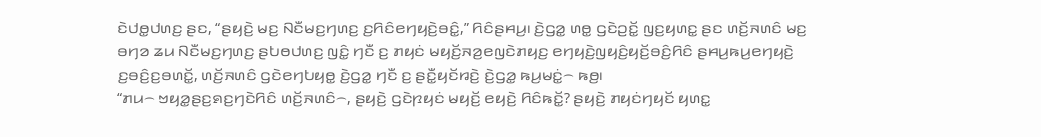ꤢꤧꤓꤥ꤭ꤓꤛꤢ꤬ ꤔꤢ, “ꤔꤟꤢꤧ꤬ ꤗꤢ꤬ ꤡꤢꤪꤗꤢ꤬ꤚꤛꤢ꤬ ꤢ꤬ꤖꤢꤨꤕꤚꤟꤢꤧ꤬ꤋꤢꤨ꤭,” ꤖꤢꤨꤔꤌꤣ꤬꤯ ꤢꤧ꤬ꤞꤤ꤭ ꤛꤥ꤭ ꤞꤢꤧꤑꤢꤩ꤭ ꤜꤢ꤬ꤟꤛꤢ꤭ ꤔꤢ ꤛꤢꤩ꤬ꤏꤛꤢꤨ ꤗꤢ꤬ ꤋꤚꤤ ꤘꤣ ꤡꤢꤪꤗꤢ꤬ꤚꤛꤢ꤬ ꤔꤝꤥꤓꤛꤢ꤬ ꤜꤢꤨ꤭ ꤚꤢꤪ ꤢ꤬ ꤊꤟꤢꤦ ꤗꤟꤢꤩ꤬ꤏꤤ꤬ꤕꤜꤢꤧꤊꤟꤢ꤬ ꤕꤚꤟꤢꤧ꤬ꤜꤟꤢꤨ꤬ꤟꤢꤩ꤬ꤋꤢꤨ꤬ꤖꤢꤨ ꤔꤌꤣ꤬ꤒꤣ꤬ꤕꤚꤟꤢꤧ꤬ ꤢ꤬ꤋꤢꤨ꤬ꤢ꤬ꤋꤛꤢꤩ꤭, ꤛꤢꤩ꤬ꤏꤛꤢꤨ ꤞꤢꤧꤕꤚꤝꤟꤥ꤭ ꤢꤧ꤬ꤞꤤ꤭ ꤚꤢꤪ ꤢ꤬ ꤔꤢꤪ꤭ꤟꤢꤩꤙꤢꤧ꤬ ꤢꤧ꤬ꤞꤤ꤭ ꤒꤣ꤬ꤗꤢꤦ꤭꤮ ꤒꤥ꤬꤯
“ꤊꤣ꤮ ꤠꤟꤤ꤭ꤔꤢ꤬ꤎꤢ꤬ꤚꤢꤧꤖꤢꤨ ꤛꤢꤩ꤬ꤏꤛꤢꤨ꤮, ꤔꤟꤢꤧ꤬ ꤞꤢꤧꤐꤟꤢꤦ ꤗꤟꤢꤩ꤬ ꤕꤟꤢꤧ꤬ ꤖꤢꤨꤒꤢꤩ꤭? ꤔꤟꤢꤧ꤬ ꤊꤟꤢꤦꤚꤟꤢꤩ ꤟꤛꤢ꤭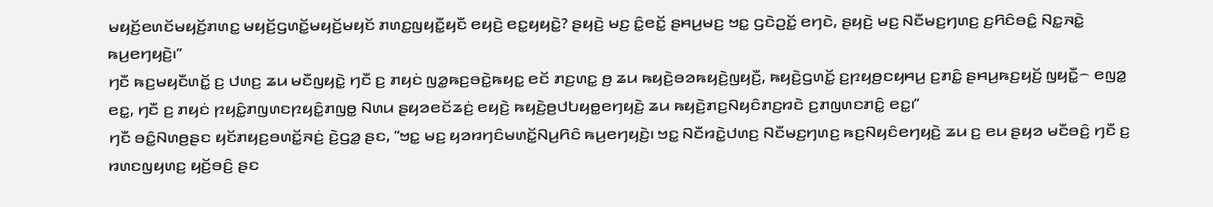ꤗꤟꤢꤩ꤬ꤕꤛꤢꤩꤗꤟꤢꤩ꤬ꤊꤛꤢ꤭ ꤗꤟꤢꤩ꤬ꤞꤛꤢꤩ꤭ꤗꤟꤢꤩ꤬ꤗꤟꤢꤩ ꤊꤛꤢ꤭ꤜꤟꤢꤪ꤭ꤟꤢꤪ ꤕꤟꤢꤧ꤬ ꤕꤢ꤭ꤟꤟꤢꤧ꤭? ꤔꤟꤢꤧ꤬ ꤗꤢ꤬ ꤢꤨ꤭ꤕꤢꤩ꤭ ꤔꤌꤣ꤬ꤗꤢ꤬ ꤠꤢ꤭ ꤞꤢꤧꤑꤢꤩ꤭ ꤕꤚꤢꤧ, ꤔꤟꤢꤧ꤬ ꤗꤢ꤬ ꤡꤢꤪꤗꤢ꤬ꤚꤛꤢ꤬ ꤢ꤬ꤖꤢꤨꤋꤢꤨ꤭ ꤡꤢ꤭ꤏꤢꤧ꤭ ꤒꤣ꤬ꤕꤚꤟꤢꤧ꤬꤯”
ꤚꤢꤪ ꤒꤢ꤬ꤗꤟꤢꤪꤛꤢꤩ꤭ ꤢ꤬ ꤓꤛꤢ꤬ ꤘꤣ ꤗꤢꤪꤜꤟꤢꤧ꤭ ꤚꤢꤪ ꤢ꤬ ꤊꤟꤢꤦ ꤜꤤ꤭ꤒꤢ꤬ꤋꤢꤧ꤭ꤒꤟꤢ꤭ ꤕꤢꤩ ꤊꤢ꤬ꤛꤢ꤭ ꤥ꤬ ꤘꤣ ꤒꤟꤢꤧ꤬ꤋꤤꤒꤟꤢꤧ꤬ꤜꤟꤢꤪ꤬, ꤒꤟꤢꤧ꤬ꤞꤛꤢꤩ꤭ ꤢ꤬ꤐꤟꤥ꤬ꤢꤟꤌꤣ꤬ ꤢ꤬ꤊꤢꤨ꤭ ꤔꤌꤣ꤬ꤒꤢ꤬ꤟꤢꤩ꤬ ꤜꤟꤢꤪ꤭꤮ ꤕꤜꤤ꤭ ꤕꤢ꤭, ꤚꤢꤪ ꤢ꤬ ꤊꤟꤢꤦ ꤐꤟꤢꤨ꤭ꤊꤜꤛꤢꤐꤟꤢꤨ꤭ꤊꤜꤥ꤭ ꤡꤛꤣ ꤔꤟꤤꤕꤢꤩꤘꤢꤦ꤬ ꤕꤟꤢꤧ꤬ ꤒꤟꤢꤧ꤬ꤥ꤬ꤓꤝꤟꤥ꤭ꤕꤚꤟꤢꤧ꤬ ꤘꤣ ꤒꤟꤢꤧ꤬ꤊꤢ꤬ꤡꤟꤢꤨꤊꤢ꤬ꤙꤢꤧ ꤢ꤬ꤊꤜꤛꤢꤊꤢꤨ꤭ ꤕꤢ꤭꤯”
ꤚꤢꤪ ꤋꤢꤨ꤭ꤡꤛꤥ꤬ꤔꤢ ꤟꤢꤩꤊꤟꤢ꤬ꤋꤛꤢꤩ꤭ꤏꤢꤦ꤬ ꤢꤧ꤬ꤞꤤ꤭ ꤔꤢ, “ꤠꤢ꤭ ꤗꤢ꤬ ꤟꤤꤙꤚꤢꤨꤗꤛꤢꤩ꤭ꤡꤣ꤬ꤖꤢꤨ ꤒꤣ꤬ꤕꤚꤟꤢꤧ꤬꤯ ꤠꤢ꤭ ꤡꤢꤪꤙꤢꤧ꤭ꤓꤛꤢ꤬ ꤡꤢꤪꤗꤢ꤬ꤚꤛꤢ꤬ ꤒꤢ꤬ꤡꤟꤢꤨꤕꤚꤟꤢꤧ꤬ ꤘꤣ ꤢ꤬ ꤕꤣ ꤔꤟꤤ ꤗꤢꤪꤋꤢꤨ꤬ ꤚꤢꤪ ꤢ꤬ ꤙꤛꤢꤜꤟꤛꤢ꤬ ꤟꤢꤩ꤬ꤋꤢꤨ꤬ ꤔꤢ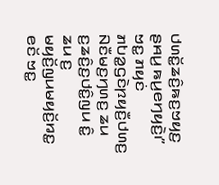ꤓꤛꤢꤩ꤭ꤘꤢꤨ꤬ꤒꤢ꤬ꤠꤟꤢ꤬ ꤔꤌꤣ꤬ ꤒꤣ꤬ꤕꤚꤟꤢꤧ꤬꤯”
ꤠꤢ꤭ ꤊꤟꤢꤦ ꤊꤝꤤ꤭ꤞꤢꤧꤐꤟꤢꤪ꤬ꤓꤛꤢ꤬ ꤡꤢꤪꤗꤢ꤬ꤚꤛꤢ꤬ ꤘꤣ ꤢ꤬ꤘꤢꤨ꤬ꤢ꤬ꤓꤢꤨ꤭ꤜꤣ ꤢꤨ꤭ ꤘꤣ ꤢ꤬ ꤗꤟꤢꤩ꤬ꤜꤣꤗꤟꤢꤩ꤬ꤙꤢ꤭ ꤕꤢꤩ ꤠꤢ꤭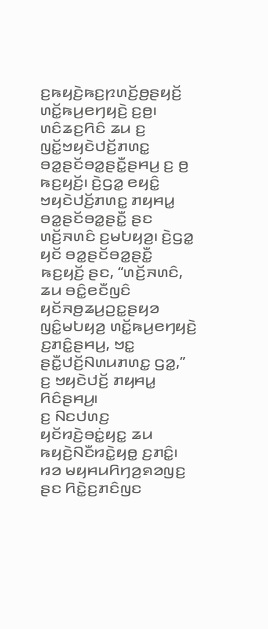ꤢ꤬ꤒꤟꤢꤧ꤬ꤒꤢ꤬ꤐꤛꤢꤩ꤬ꤥ꤬ꤔꤟꤢꤩ꤬ ꤛꤢꤩ꤭ꤒꤣ꤬ꤕꤚꤟꤢꤧ꤬ ꤢ꤬ꤥ꤬꤯
ꤛꤢꤨꤘꤢ꤬ꤖꤢꤨ ꤘꤣ ꤢ꤬ ꤜꤢꤩ꤭ꤠꤟꤢꤧꤓꤢꤩ꤬ꤊꤛꤢ꤭ ꤋꤤ꤭ꤔꤢꤩꤋꤤ꤭ꤔꤢꤪ꤭ꤔꤌꤣ꤬ ꤢ꤬ ꤥ꤬ ꤒꤢ꤬ꤟꤢꤩ꤬꤯ ꤢꤧ꤬ꤞꤤ꤭ ꤕꤟꤢꤨ꤭ ꤠꤟꤢꤧꤓꤢꤩ꤬ꤊꤛꤢ꤭ ꤊꤟꤌꤣ꤭ ꤋꤤ꤭ꤔꤢꤩꤋꤤ꤭ꤔꤢꤪ꤭ ꤔꤢ ꤛꤢꤩ꤬ꤏꤛꤢꤨ ꤢ꤬ꤗꤝꤟꤤ꤬꤯ ꤢꤧ꤬ꤞꤤ꤭ ꤟꤢꤩ ꤋꤤ꤭ꤔꤢꤩꤋꤤ꤭ꤔꤢꤪ꤭ ꤒꤢ꤬ꤟꤢꤩ꤬ ꤔꤢ, “ꤛꤢꤩ꤬ꤏꤛꤢꤨ, ꤘꤣ ꤋꤢꤨ꤭ꤕꤢꤪꤜꤢꤨ ꤟꤢꤩꤏꤥ꤬ꤘꤣ꤬ꤑꤢ꤭ꤔꤟꤤ ꤜꤢꤨ꤭ꤗꤝꤟꤤ꤬ ꤛꤢꤩ꤭ꤒꤣ꤬ꤕꤚꤟꤢꤧ꤬ ꤢ꤬ꤊꤢꤨ꤭ꤔꤌꤣ꤬, ꤠꤢ꤭ ꤔꤢꤪ꤭ꤓꤢꤩ꤬ꤡꤛꤣꤊꤛꤢ꤭ ꤞꤤ꤭,” ꤢ꤬ ꤠꤟꤢꤧꤓꤢꤩ꤬ ꤊꤟꤌꤣ꤭ ꤖꤢꤨꤔꤌꤣ꤬꤯
ꤢ꤬ ꤡꤢꤓꤛꤢ꤬ ꤟꤢꤩꤙꤢꤧ꤬ꤋꤢꤦ꤭ꤟꤢ꤭ ꤘꤣ ꤒꤟꤢꤧ꤬ꤡꤢꤪꤙꤢꤧ꤭ꤟꤥ꤭ ꤢ꤬ꤊꤢꤨ꤭꤯ ꤙꤤ ꤗꤟꤌꤣꤖꤚꤤ꤬ꤎꤤꤜꤢ꤬ ꤔꤢ ꤖꤢꤧ꤭ꤢ꤬ꤊꤢꤨꤜꤢ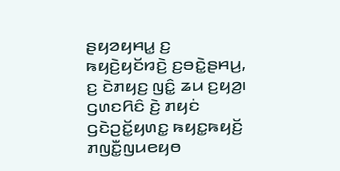ꤔꤟꤤꤟꤌꤣ꤭ ꤢ꤬ ꤒꤟꤢꤧ꤬ꤟꤢꤩꤙꤢꤧ꤬ ꤢ꤬ꤋꤢꤧ꤭ꤔꤌꤣ꤬, ꤢ꤬ ꤢꤧꤊꤟꤢ꤬ ꤜꤢꤨ꤭ ꤘꤣ ꤢ꤬ꤟꤤ꤬꤯ ꤞꤛꤢꤖꤢꤨ ꤢꤧ꤬ ꤊꤟꤢꤦ ꤞꤢꤧꤑꤢꤩ꤭ꤟꤛꤢ꤭ ꤒꤟꤢ꤭ꤒꤟꤢꤩ꤬ ꤊꤜꤢꤪ꤭ꤜꤣꤕꤟꤥ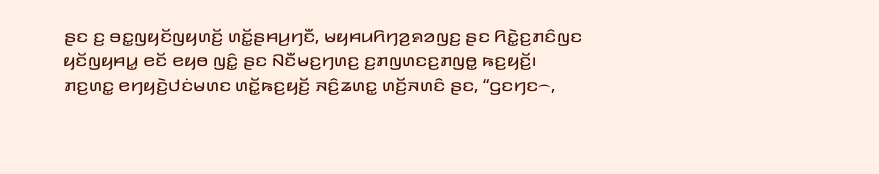ꤔꤢ ꤢ꤬ ꤋꤢ꤭ꤜꤟꤢꤩꤜꤟꤛꤢꤩ꤬ ꤛꤢꤩ꤭ꤔꤌꤣ꤬ꤚꤢꤪ, ꤗꤟꤌꤣꤖꤚꤤ꤬ꤎꤤꤜꤢ꤬ ꤔꤢ ꤖꤢꤧ꤭ꤢ꤬ꤊꤢꤨꤜꤢ ꤟꤢꤩꤜꤟꤌꤣ꤭ ꤕꤢꤩ ꤕꤟꤥ ꤜꤢꤨ꤭ ꤔꤢ ꤡꤢꤪꤗꤢ꤬ꤚꤛꤢ꤬ ꤢ꤬ꤊꤜꤛꤢꤢ꤬ꤊꤜꤥ꤭ ꤒꤢ꤬ꤟꤢꤩ꤬꤯
ꤊꤢ꤬ꤛꤢ꤭ ꤕꤚꤟꤢꤧ꤬ꤓꤢꤦꤗꤛꤢ ꤛꤢꤩ꤭ꤒꤢ꤬ꤟꤢꤩ꤬ ꤏꤢꤨ꤬ꤘꤛꤢ꤭ ꤛꤢꤩ꤬ꤏꤛꤢꤨ ꤔꤢ, “ꤞꤢꤚꤢ꤮,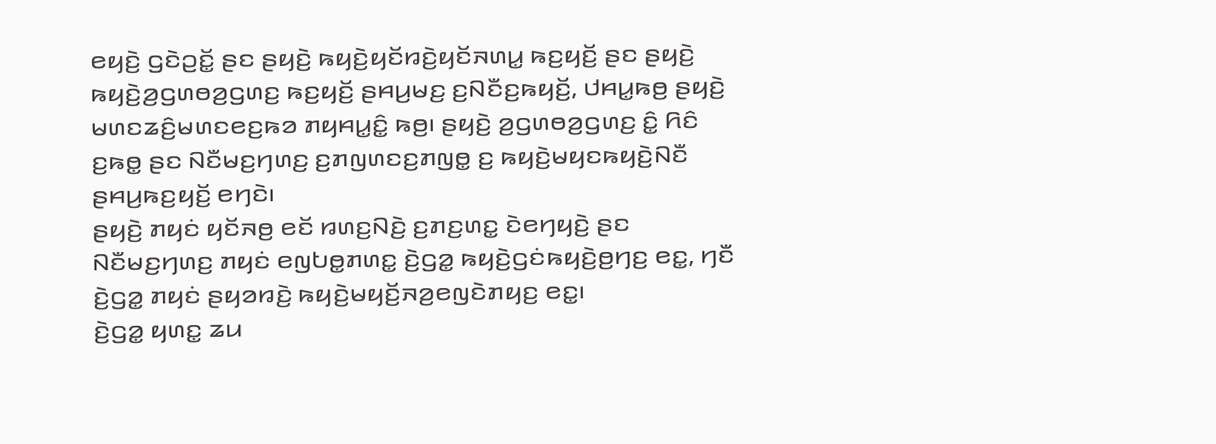ꤕꤟꤢꤧ꤬ ꤞꤢꤧꤑꤢꤩ꤭ ꤔꤢ ꤔꤟꤢꤧ꤬ ꤒꤟꤢꤧ꤬ꤟꤢꤩꤙꤢꤧ꤬ꤟꤢꤩꤏꤛꤣ꤭ ꤒꤢ꤬ꤟꤢꤩ꤬ ꤔꤢ ꤔꤟꤢꤧ꤬ ꤒꤟꤢꤧ꤬ꤤ꤬ꤞꤛꤥꤤ꤬ꤞꤛꤢ꤬ ꤒꤢ꤬ꤟꤢꤩ꤬ ꤔꤌꤣ꤬ꤗꤢ꤬ ꤢ꤬ꤡꤢꤪꤢ꤬ꤒꤟꤢꤩ꤬, ꤓꤌꤣ꤭ꤒꤥ꤬ ꤔꤟꤢꤧ꤬ ꤗꤛꤢꤘꤢꤨ꤬ꤗꤛꤢꤕꤢ꤬ꤒꤤ ꤊꤟꤌꤣ꤭ꤢꤨ꤭ ꤒꤥ꤬꤯ ꤔꤟꤢꤧ꤬ ꤤ꤬ꤞꤛꤥꤤ꤬ꤞꤛꤢ꤬ ꤢꤨ꤭ ꤖꤢꤨ ꤢ꤬ꤒꤥ꤭ ꤔꤢ ꤡꤢꤪꤗꤢ꤬ꤚꤛꤢ꤬ ꤢ꤬ꤊꤜꤛꤢꤢ꤬ꤊꤜꤥ꤭ ꤢ꤬ ꤒꤟꤢꤧ꤬ꤗꤟꤢꤒꤟꤢꤧ꤬ꤡꤢꤪ ꤔꤌꤣ꤬ꤒꤢ꤬ꤟꤢꤩ꤬ ꤕꤚꤢꤧ꤯
ꤔꤟꤢꤧ꤬ ꤊꤟꤢꤦ ꤟꤢꤩꤏꤥ꤬ ꤕꤢꤩ ꤙꤛꤢ꤬ꤡꤢꤧ꤬ ꤢ꤬ꤊꤢ꤬ꤛꤢ꤭ ꤢꤧꤕꤚꤟꤢꤧ꤬ ꤔꤢ ꤡꤢꤪꤗꤢ꤬ꤚꤛꤢ꤬ ꤊꤟꤢꤦ ꤕꤜꤝꤥ꤭ꤊꤛꤢ꤭ ꤢꤧ꤬ꤞꤤ꤭ ꤒꤟꤢꤧ꤬ꤞꤢꤦꤒꤟꤢꤧ꤬ꤥ꤬ꤚꤢ꤬ ꤕꤢ꤭, ꤚꤢꤪ ꤢꤧ꤬ꤞꤤ꤭ ꤊꤟꤢꤦ ꤔꤟꤤꤙꤢꤧ꤬ ꤒꤟꤢꤧ꤬ꤗꤟꤢꤩ꤬ꤏꤤ꤬ꤕꤜꤢꤧꤊꤟꤢ꤬ ꤕꤢ꤭꤯
ꤢꤧ꤬ꤞꤤ꤭ ꤟꤛꤢ꤭ ꤘꤣ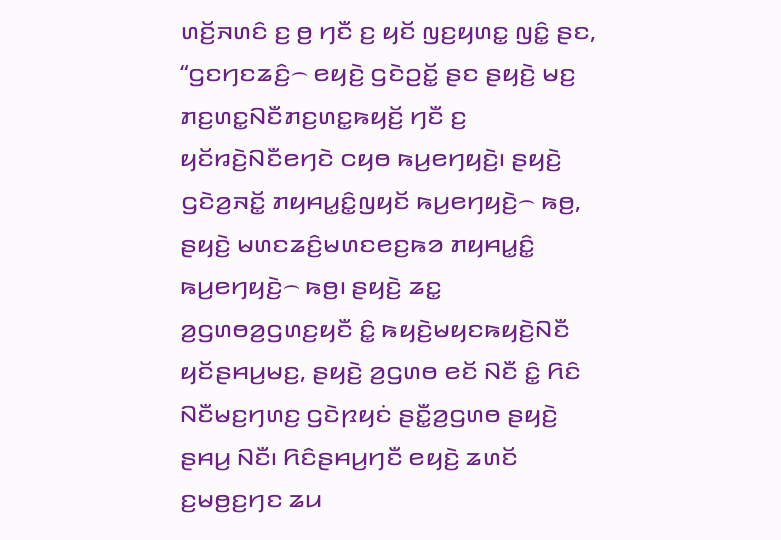ꤛꤢꤩ꤬ꤏꤛꤢꤨ ꤢ꤬ ꤥ꤬ ꤚꤢꤪ ꤢ꤬ ꤟꤢꤩ ꤜꤢ꤬ꤟꤛꤢ꤭ ꤜꤢꤨ꤭ ꤔꤢ, “ꤞꤢꤚꤢꤘꤢꤨ꤬꤮ ꤕꤟꤢꤧ꤬ ꤞꤢꤧꤑꤢꤩ꤭ ꤔꤢ ꤔꤟꤢꤧ꤬ ꤗꤢ꤬ ꤊꤢ꤬ꤛꤢ꤭ꤡꤢꤪꤊꤢ꤬ꤛꤢ꤭ꤒꤟꤢꤩ꤬ ꤚꤢꤪ ꤢ꤬ ꤟꤢꤩꤙꤢꤧ꤬ꤡꤢꤪꤕꤚꤢꤧ ꤍꤟꤥ ꤒꤣ꤬ꤕꤚꤟꤢꤧ꤬꤯ ꤔꤟꤢꤧ꤬ ꤞꤢꤧꤤ꤬ꤏꤢꤩ꤭ ꤊꤟꤌꤣ꤭ꤢꤨ꤭ꤜꤟꤢꤩ ꤒꤣ꤬ꤕꤚꤟꤢꤧ꤬꤮ ꤒꤥ꤬, ꤔꤟꤢꤧ꤬ ꤗꤛꤢꤘꤢꤨ꤬ꤗꤛꤢꤕꤢ꤬ꤒꤤ ꤊꤟꤌꤣ꤭ꤢꤨ꤭ ꤒꤣ꤬ꤕꤚꤟꤢꤧ꤬꤮ ꤒꤥ꤬꤯ ꤔꤟꤢꤧ꤬ ꤘꤢ꤭ ꤤ꤬ꤞꤛꤥꤤ꤬ꤞꤛꤢ꤬ꤟꤢꤪ ꤢꤨ꤭ ꤒꤟꤢꤧ꤬ꤗꤟꤢꤒꤟꤢꤧ꤬ꤡꤢꤪ ꤟꤢꤩꤔꤌꤣ꤬ꤗꤢ꤬, ꤔꤟꤢꤧ꤬ ꤤ꤬ꤞꤛꤥ ꤕꤢꤩ ꤡꤢꤪ ꤢꤨ꤭ ꤖꤢꤨ ꤡꤢꤪꤗꤢ꤬ꤚꤛꤢ꤬ ꤞꤢꤧꤐꤟꤢꤦ ꤔꤢꤪ꤭ꤤ꤬ꤞꤛꤥ ꤔꤟꤢꤧ꤬ ꤔꤌꤣ꤬ ꤡꤢꤪ꤯ ꤖꤢꤨꤔꤌꤣ꤬ꤚꤢꤪ ꤕꤟꤢꤧ꤬ ꤘꤛꤢꤩ ꤢ꤬ꤗꤥ꤬ꤢ꤬ꤚꤢ ꤘꤣ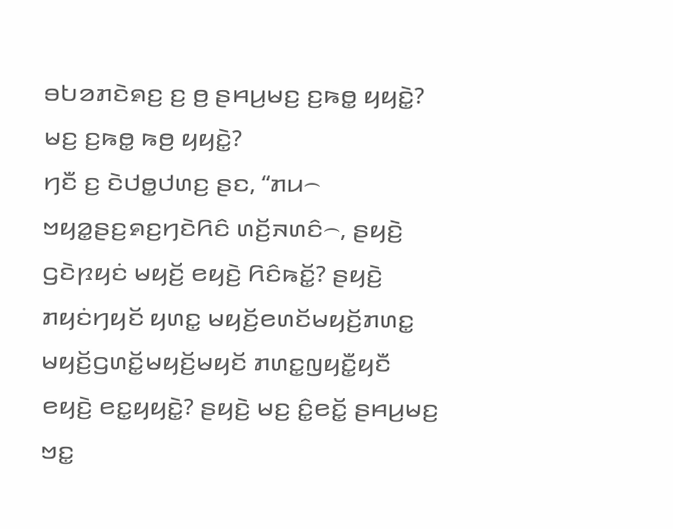ꤋꤝꤤꤊꤢꤧꤎꤢ꤬ ꤢ꤬ ꤥ꤬ ꤔꤌꤣ꤬ꤗꤢ꤬ ꤢ꤬ꤒꤥ꤭ ꤟꤟꤢꤧ꤭? ꤗꤢ꤬ ꤢ꤬ꤒꤥ꤭ ꤒꤥ꤬ ꤟꤟꤢꤧ꤭?
ꤚꤢꤪ ꤢ꤬ ꤢꤧꤓꤥ꤭ꤓꤛꤢ꤬ ꤔꤢ, “ꤊꤣ꤮ ꤠꤟꤤ꤭ꤔꤢ꤬ꤎꤢ꤬ꤚꤢꤧꤖꤢꤨ ꤛꤢꤩ꤬ꤏꤛꤢꤨ꤮, ꤔꤟꤢꤧ꤬ ꤞꤢꤧꤐꤟꤢꤦ ꤗꤟꤢꤩ꤬ ꤕꤟꤢꤧ꤬ ꤖꤢꤨꤒꤢꤩ꤭? ꤔꤟꤢꤧ꤬ ꤊꤟꤢꤦꤚꤟꤢꤩ ꤟꤛꤢ꤭ ꤗꤟꤢꤩ꤬ꤕꤛꤢꤩꤗꤟꤢꤩ꤬ꤊꤛꤢ꤭ ꤗꤟꤢꤩ꤬ꤞꤛꤢꤩ꤭ꤗꤟꤢꤩ꤬ꤗꤟꤢꤩ ꤊꤛꤢ꤭ꤜꤟꤢꤪ꤭ꤟꤢꤪ ꤕꤟꤢꤧ꤬ ꤕꤢ꤭ꤟꤟꤢꤧ꤭? ꤔꤟꤢꤧ꤬ ꤗꤢ꤬ ꤢꤨ꤭ꤕꤢꤩ꤭ ꤔꤌꤣ꤬ꤗꤢ꤬ ꤠꤢ꤭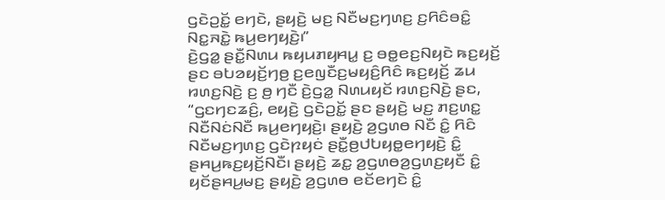ꤞꤢꤧꤑꤢꤩ꤭ ꤕꤚꤢꤧ, ꤔꤟꤢꤧ꤬ ꤗꤢ꤬ ꤡꤢꤪꤗꤢ꤬ꤚꤛꤢ꤬ ꤢ꤬ꤖꤢꤨꤋꤢꤨ꤭ ꤡꤢ꤭ꤏꤢꤧ꤭ ꤒꤣ꤬ꤕꤚꤟꤢꤧ꤬꤯”
ꤢꤧ꤬ꤞꤤ꤭ ꤔꤢꤪ꤭ꤡꤛꤣ ꤒꤟꤣꤊꤟꤌꤣ꤭ ꤢ꤬ ꤋꤥ꤭ꤕꤢ꤬ꤡꤟꤢꤧ ꤒꤢ꤬ꤟꤢꤩ꤬ ꤔꤢ ꤋꤝꤤꤟꤢꤩ꤬ꤚꤥ꤬ ꤢ꤬ꤕꤜꤢꤪꤢ꤬ꤗꤟꤢꤨ꤬ꤖꤢꤨ ꤒꤢ꤬ꤟꤢꤩ꤬ ꤘꤣ ꤙꤛꤢ꤬ꤡꤢꤧ꤬ ꤢ꤬ ꤥ꤬ ꤚꤢꤪ ꤢꤧ꤬ꤞꤤ꤭ ꤡꤛꤣꤟꤢꤩ ꤙꤛꤢ꤬ꤡꤢꤧ꤬ ꤔꤢ, “ꤞꤢꤚꤢꤘꤢꤨ꤬, ꤕꤟꤢꤧ꤬ ꤞꤢꤧꤑꤢꤩ꤭ ꤔꤢ ꤔꤟꤢꤧ꤬ ꤗꤢ꤬ ꤊꤢ꤬ꤛꤢ꤭ ꤡꤢꤪꤡꤢꤦꤡꤢꤪ ꤒꤣ꤬ꤕꤚꤟꤢꤧ꤬꤯ ꤔꤟꤢꤧ꤬ ꤤ꤬ꤞꤛꤥ ꤡꤢꤪ ꤢꤨ꤭ ꤖꤢꤨ ꤡꤢꤪꤗꤢ꤬ꤚꤛꤢ꤬ ꤞꤢꤧꤐꤟꤢꤦ ꤔꤢꤪ꤭ꤥ꤬ꤓꤝꤟꤥ꤭ꤕꤚꤟꤢꤧ꤬ ꤢꤨ꤭ ꤔꤌꤣ꤬ꤒꤢ꤬ꤟꤢꤩ꤬ꤡꤢꤪ꤯ ꤔꤟꤢꤧ꤬ ꤘꤢ꤭ ꤤ꤬ꤞꤛꤥꤤ꤬ꤞꤛꤢ꤬ꤟꤢꤪ ꤢꤨ꤭ ꤟꤢꤩꤔꤌꤣ꤬ꤗꤢ꤬ ꤔꤟꤢꤧ꤬ ꤤ꤬ꤞꤛꤥ ꤕꤢꤩꤕꤚꤢꤧ ꤢꤨ꤭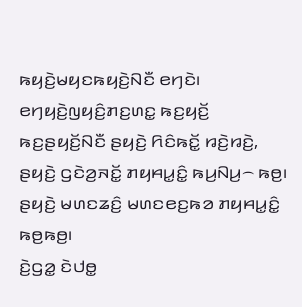ꤒꤟꤢꤧ꤬ꤗꤟꤢꤒꤟꤢꤧ꤬ꤡꤢꤪ ꤕꤚꤢꤧ꤯ ꤕꤚꤟꤢꤧ꤬ꤜꤟꤢꤨ꤬ꤊꤢ꤬ꤛꤢ꤭ ꤒꤢ꤬ꤟꤢꤩ꤬ ꤒꤢ꤬ꤔꤟꤢꤩ꤬ꤡꤢꤪ ꤔꤟꤢꤧ꤬ ꤖꤢꤨꤒꤢꤩ꤭ ꤙꤢꤧ꤬ꤙꤢꤧ꤬, ꤔꤟꤢꤧ꤬ ꤞꤢꤧꤤ꤬ꤏꤢꤩ꤭ ꤊꤟꤌꤣ꤭ꤢꤨ꤭ ꤒꤣ꤬ꤡꤣ꤬꤮ ꤒꤥ꤬꤯ ꤔꤟꤢꤧ꤬ ꤗꤛꤢꤘꤢꤨ꤬ ꤗꤛꤢꤕꤢ꤬ꤒꤤ ꤊꤟꤌꤣ꤭ꤢꤨ꤭ ꤒꤥ꤬ꤒꤥ꤬꤯
ꤢꤧ꤬ꤞꤤ꤭ ꤢꤧꤓꤥ꤭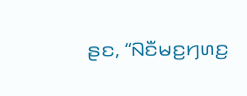ꤔꤢ, “ꤡꤢꤪꤗꤢ꤬ꤚꤛꤢ꤬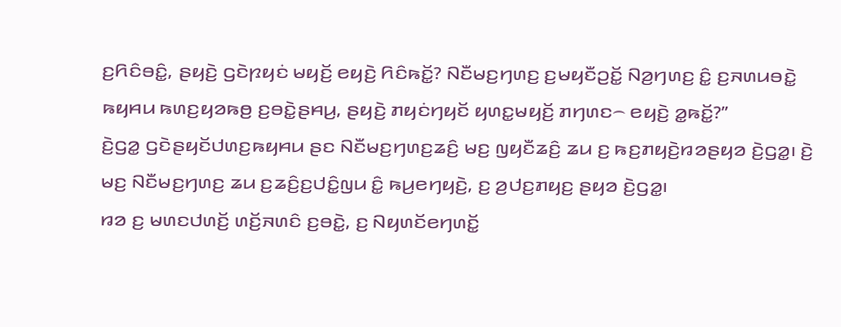ꤢ꤬ꤖꤢꤨꤋꤢꤨ꤭, ꤔꤟꤢꤧ꤬ ꤞꤢꤧꤐꤟꤢꤦ ꤗꤟꤢꤩ꤬ ꤕꤟꤢꤧ꤬ ꤖꤢꤨꤒꤢꤩ꤭? ꤡꤢꤪꤗꤢ꤬ꤚꤛꤢ꤬ ꤢ꤬ꤗꤟꤢꤪꤑꤢꤩ꤭ ꤡꤤ꤬ꤚꤛꤢ꤬ ꤢꤨ꤭ ꤢ꤬ꤏꤛꤣꤋꤢꤧ꤭ ꤒꤟꤌꤣ ꤒꤛꤢ꤬ꤟꤤꤒꤥ꤬ ꤢ꤬ꤋꤢꤧ꤭ꤔꤌꤣ꤬, ꤔꤟꤢꤧ꤬ ꤊꤟꤢꤦꤚꤟꤢꤩ ꤟꤛꤢ꤭ꤗꤟꤢꤩ꤬ ꤊꤚꤛꤢ꤮ ꤕꤟꤢꤧ꤬ ꤤ꤭ꤒꤢꤩ꤭?”
ꤢꤧ꤬ꤞꤤ꤭ ꤞꤢꤧꤔꤟꤢꤩꤓꤛꤢ꤬ꤒꤟꤌꤣ ꤔꤢ ꤡꤢꤪꤗꤢ꤬ꤚꤛꤢ꤬ꤘꤢꤨ꤬ ꤗꤢ꤬ ꤜꤟꤢꤪꤘꤢꤨ꤬ ꤘꤣ ꤢ꤬ ꤒꤢ꤬ꤊꤟꤢꤧ꤬ꤙꤤꤔꤟꤤ ꤢꤧ꤬ꤞꤤ꤭꤯ ꤢꤧ꤬ ꤗꤢ꤬ ꤡꤢꤪꤗꤢ꤬ꤚꤛꤢ꤬ ꤘꤣ ꤢ꤬ꤘꤢꤨ꤬ꤢ꤬ꤓꤢꤨ꤭ꤜꤣ ꤢꤨ꤭ ꤒꤣ꤬ꤕꤚꤟꤢꤧ꤬, ꤢ꤬ ꤤ꤬ꤓꤢ꤬ꤊꤟꤢ꤬ ꤔꤟꤤ ꤢꤧ꤬ꤞꤤ꤭꤯
ꤙꤤ ꤢ꤬ ꤗꤛꤢꤓꤛꤢꤩ꤬ ꤛꤢꤩ꤬ꤏꤛꤢꤨ ꤢ꤬ꤋꤢꤧ꤭, ꤢ꤬ ꤡꤟꤛꤢꤩꤕꤚꤛꤢꤩ꤭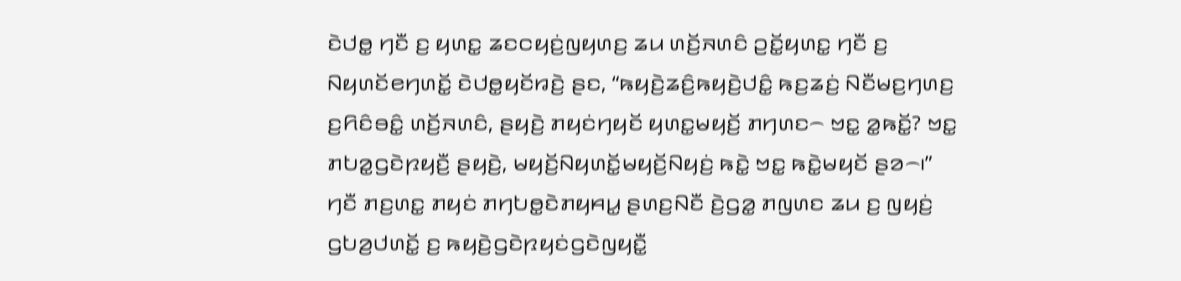ꤢꤧꤓꤥ꤭ ꤚꤢꤪ ꤢ꤬ ꤟꤛꤢ꤭ ꤘꤢꤍꤟꤢꤦ꤬ꤜꤟꤛꤢ꤬ ꤘꤣ ꤛꤢꤩ꤬ꤏꤛꤢꤨ ꤑꤢꤩ꤭ꤟꤛꤢ꤭ ꤚꤢꤪ ꤢ꤬ ꤡꤟꤛꤢꤩꤕꤚꤛꤢꤩ꤭ ꤢꤧꤓꤥ꤭ꤟꤢꤩꤙꤢꤧ꤬ ꤔꤢ, “ꤒꤟꤢꤧ꤬ꤘꤢꤨ꤬ꤒꤟꤢꤧ꤬ꤓꤢꤨ꤭ ꤒꤢ꤬ꤘꤢꤦ꤬ ꤡꤢꤪꤗꤢ꤬ꤚꤛꤢ꤬ ꤢ꤬ꤖꤢꤨꤋꤢꤨ꤭ ꤛꤢꤩ꤬ꤏꤛꤢꤨ, ꤔꤟꤢꤧ꤬ ꤊꤟꤢꤦꤚꤟꤢꤩ ꤟꤛꤢ꤭ꤗꤟꤢꤩ꤬ ꤊꤚꤛꤢ꤮ ꤠꤢ꤭ ꤤ꤭ꤒꤢꤩ꤭? ꤠꤢ꤭ ꤊꤝꤤ꤭ꤞꤢꤧꤐꤟꤢꤪ꤬ ꤔꤟꤢꤧ꤬, ꤗꤟꤢꤩ꤬ꤡꤟꤛꤢꤩ꤭ꤗꤟꤢꤩ꤬ꤡꤟꤢꤦ꤬ ꤒꤢꤧ꤭ ꤠꤢ꤭ ꤒꤢꤧ꤭ꤗꤟꤢꤩ ꤔꤤ꤮꤯”
ꤚꤢꤪ ꤊꤢ꤬ꤛꤢ꤭ ꤊꤟꤢꤦ ꤊꤚꤝꤥ꤭ꤢꤧꤊꤟꤌꤣ꤭ ꤔꤛꤢ꤬ꤡꤢꤪ ꤢꤧ꤬ꤞꤤ꤭ ꤊꤜꤛꤢ ꤘꤣ ꤢ꤬ ꤜꤟꤢꤦ꤬ ꤞꤝꤤ꤬ꤓꤛꤢꤩ꤭ ꤢ꤬ ꤒꤟꤢꤧ꤬ꤞꤢꤧꤐꤟꤢꤦꤞꤢꤧꤜꤟꤢꤪ꤭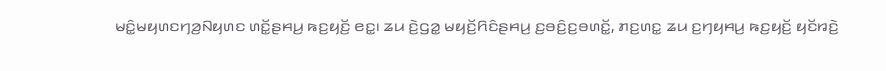ꤗꤢꤨ꤭ꤗꤟꤛꤢꤚꤤ꤬ꤡꤟꤛꤢ ꤛꤢꤩ꤭ꤔꤌꤣ꤬ ꤒꤢ꤬ꤟꤢꤩ꤬ ꤕꤢ꤭꤯ ꤘꤣ ꤢꤧ꤬ꤞꤤ꤭ ꤗꤟꤢꤩ꤬ꤖꤢꤨꤔꤌꤣ꤬ ꤢ꤬ꤋꤢꤨ꤬ꤢ꤬ꤋꤛꤢꤩ꤭, ꤊꤢ꤬ꤛꤢ꤭ ꤘꤣ ꤢ꤬ꤚꤟꤌꤣ꤬ ꤒꤢ꤬ꤟꤢꤩ꤬ ꤟꤢꤩꤙꤢꤧ꤬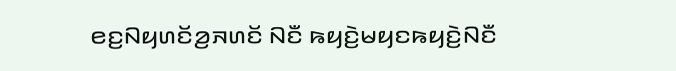ꤕꤢ꤬ꤡꤟꤛꤢꤩꤤ꤬ꤏꤛꤢꤩ ꤡꤢꤪ ꤒꤟꤢꤧ꤬ꤗꤟꤢꤒꤟꤢꤧ꤬ꤡꤢꤪ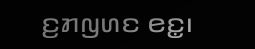ꤢ꤬ꤊꤜꤛꤢ ꤕꤢ꤭꤯